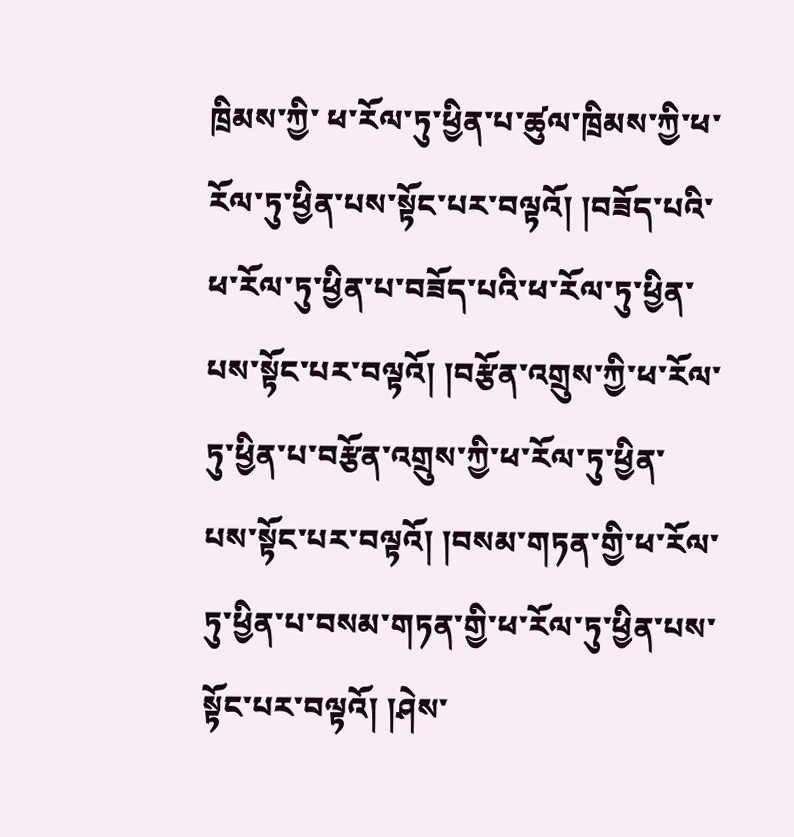ཁྲིམས་ཀྱི་ ཕ་རོལ་ཏུ་ཕྱིན་པ་ཚུལ་ཁྲིམས་ཀྱི་ཕ་རོལ་ཏུ་ཕྱིན་པས་སྟོང་པར་བལྟའོ། །བཟོད་པའི་ཕ་རོལ་ཏུ་ཕྱིན་པ་བཟོད་པའི་ཕ་རོལ་ཏུ་ཕྱིན་པས་སྟོང་པར་བལྟའོ། །བརྩོན་འགྲུས་ཀྱི་ཕ་རོལ་ཏུ་ཕྱིན་པ་བརྩོན་འགྲུས་ཀྱི་ཕ་རོལ་ཏུ་ཕྱིན་ པས་སྟོང་པར་བལྟའོ། །བསམ་གཏན་གྱི་ཕ་རོལ་ཏུ་ཕྱིན་པ་བསམ་གཏན་གྱི་ཕ་རོལ་ཏུ་ཕྱིན་པས་སྟོང་པར་བལྟའོ། །ཤེས་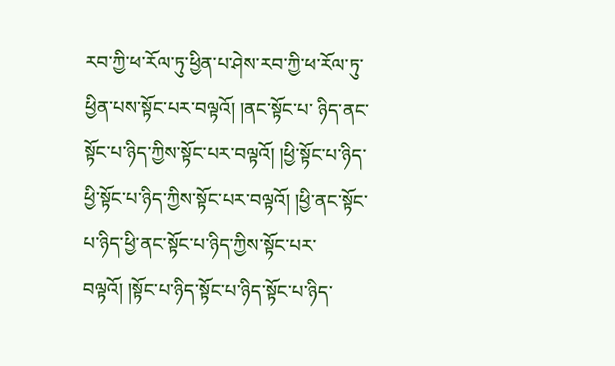རབ་ཀྱི་ཕ་རོལ་ཏུ་ཕྱིན་པ་ཤེས་རབ་ཀྱི་ཕ་རོལ་ཏུ་ཕྱིན་པས་སྟོང་པར་བལྟའོ། །ནང་སྟོང་པ་ ཉིད་ནང་སྟོང་པ་ཉིད་ཀྱིས་སྟོང་པར་བལྟའོ། །ཕྱི་སྟོང་པ་ཉིད་ཕྱི་སྟོང་པ་ཉིད་ཀྱིས་སྟོང་པར་བལྟའོ། །ཕྱི་ནང་སྟོང་པ་ཉིད་ཕྱི་ནང་སྟོང་པ་ཉིད་ཀྱིས་སྟོང་པར་བལྟའོ། །སྟོང་པ་ཉིད་སྟོང་པ་ཉིད་སྟོང་པ་ཉིད་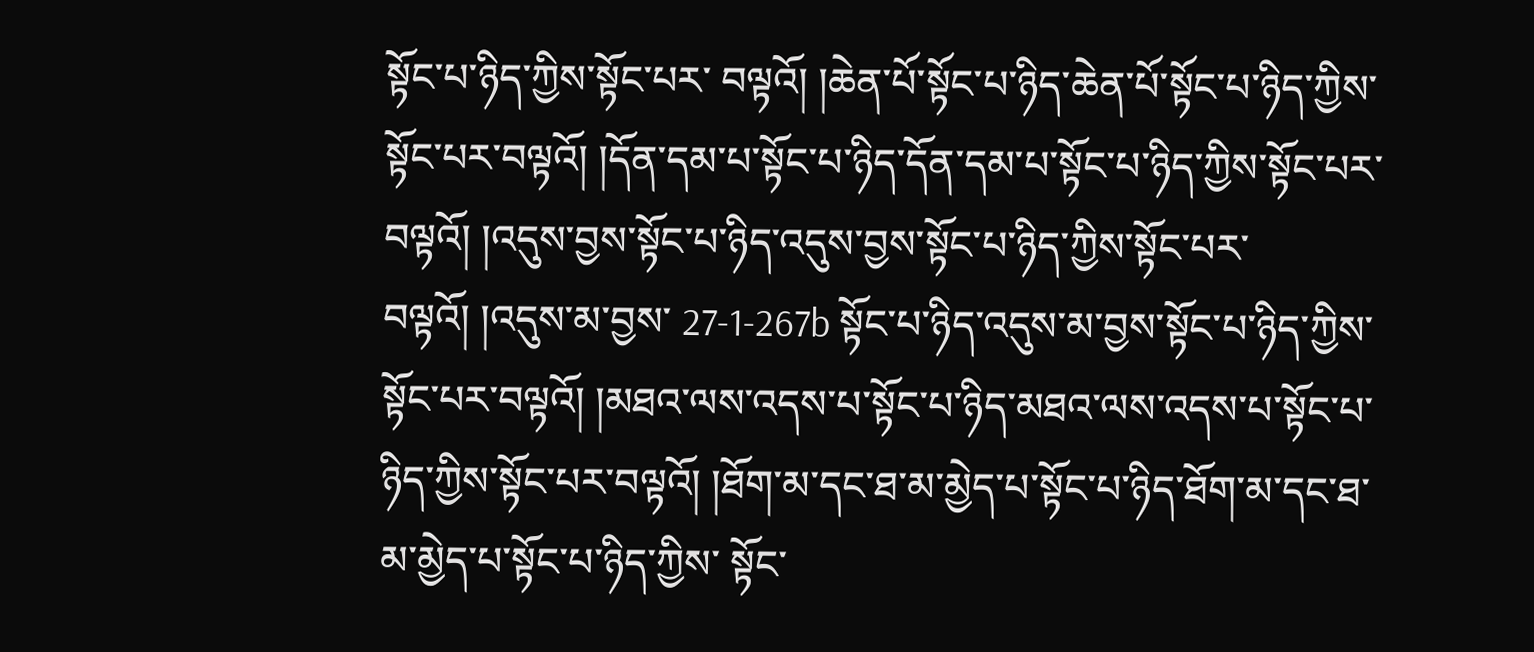སྟོང་པ་ཉིད་ཀྱིས་སྟོང་པར་ བལྟའོ། །ཆེན་པོ་སྟོང་པ་ཉིད་ཆེན་པོ་སྟོང་པ་ཉིད་ཀྱིས་སྟོང་པར་བལྟའོ། །དོན་དམ་པ་སྟོང་པ་ཉིད་དོན་དམ་པ་སྟོང་པ་ཉིད་ཀྱིས་སྟོང་པར་བལྟའོ། །འདུས་བྱས་སྟོང་པ་ཉིད་འདུས་བྱས་སྟོང་པ་ཉིད་ཀྱིས་སྟོང་པར་བལྟའོ། །འདུས་མ་བྱས་ 27-1-267b སྟོང་པ་ཉིད་འདུས་མ་བྱས་སྟོང་པ་ཉིད་ཀྱིས་སྟོང་པར་བལྟའོ། །མཐའ་ལས་འདས་པ་སྟོང་པ་ཉིད་མཐའ་ལས་འདས་པ་སྟོང་པ་ཉིད་ཀྱིས་སྟོང་པར་བལྟའོ། །ཐོག་མ་དང་ཐ་མ་མྱེད་པ་སྟོང་པ་ཉིད་ཐོག་མ་དང་ཐ་མ་མྱེད་པ་སྟོང་པ་ཉིད་ཀྱིས་ སྟོང་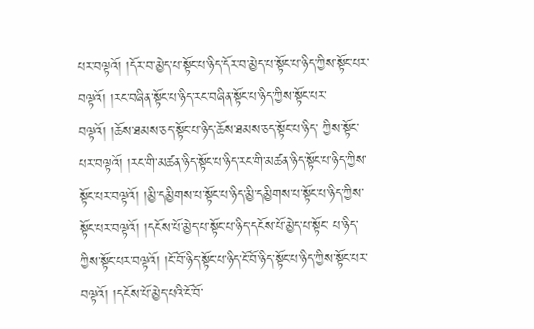པར་བལྟའོ། །དོར་བ་མྱེད་པ་སྟོང་པ་ཉིད་དོར་བ་མྱེད་པ་སྟོང་པ་ཉིད་ཀྱིས་སྟོང་པར་བལྟའོ། །རང་བཞིན་སྟོང་པ་ཉིད་རང་བཞིན་སྟོང་པ་ཉིད་ཀྱིས་སྟོང་པར་བལྟའོ། །ཆོས་ཐམས་ཅད་སྟོང་པ་ཉིད་ཆོས་ཐམས་ཅད་སྟོང་པ་ཉིད་ ཀྱིས་སྟོང་པར་བལྟའོ། །རང་གི་མཚན་ཉིད་སྟོང་པ་ཉིད་རང་གི་མཚན་ཉིད་སྟོང་པ་ཉིད་ཀྱིས་སྟོང་པར་བལྟའོ། །མྱི་དམྱིགས་པ་སྟོང་པ་ཉིད་མྱི་དམྱིགས་པ་སྟོང་པ་ཉིད་ཀྱིས་སྟོང་པར་བལྟའོ། །དངོས་པོ་མྱེད་པ་སྟོང་པ་ཉིད་དངོས་པོ་མྱེད་པ་སྟོང་ པ་ཉིད་ཀྱིས་སྟོང་པར་བལྟའོ། །ངོ་བོ་ཉིད་སྟོང་པ་ཉིད་ངོ་བོ་ཉིད་སྟོང་པ་ཉིད་ཀྱིས་སྟོང་པར་བལྟའོ། །དངོས་པོ་མྱེད་པའི་ངོ་བོ་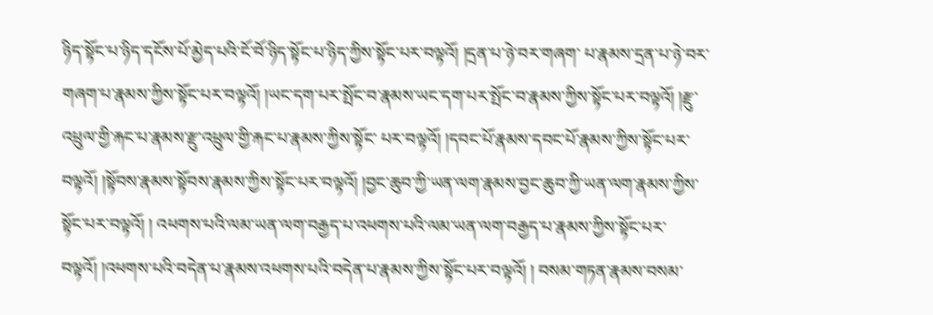ཉིད་སྟོང་པ་ཉིད་དངོས་པོ་མྱེད་པའི་ངོ་བོ་ཉིད་སྟོང་པ་ཉིད་ཀྱིས་སྟོང་པར་བལྟའོ། །དྲན་པ་ཉེ་བར་གཞག་ པ་རྣམས་དྲན་པ་ཉེ་བར་གཞག་པ་རྣམས་ཀྱིས་སྟོང་པར་བལྟའོ། །ཡང་དག་པར་སྤོང་བ་རྣམས་ཡང་དག་པར་སྤོང་བ་རྣམས་ཀྱིས་སྟོང་པར་བལྟའོ། །རྫུ་འཕྲུལ་གྱི་རྐང་པ་རྣམས་རྫུ་འཕྲུལ་གྱི་རྐང་པ་རྣམས་ཀྱིས་སྟོང་ པར་བལྟའོ། །དབང་པོ་རྣམས་དབང་པོ་རྣམས་ཀྱིས་སྟོང་པར་བལྟའོ། །སྟོབས་རྣམས་སྟོབས་རྣམས་ཀྱིས་སྟོང་པར་བལྟའོ། །བྱང་ཆུབ་ཀྱི་ཡན་ལག་རྣམས་བྱང་ཆུབ་ཀྱི་ཡན་ལག་རྣམས་ཀྱིས་སྟོང་པར་བལྟའོ། ། འཕགས་པའི་ལམ་ཡན་ལག་བརྒྱད་པ་འཕགས་པའི་ལམ་ཡན་ལག་བརྒྱད་པ་རྣམས་ཀྱིས་སྟོང་པར་བལྟའོ། །འཕགས་པའི་བདེན་པ་རྣམས་འཕགས་པའི་བདེན་པ་རྣམས་ཀྱིས་སྟོང་པར་བལྟའོ། ། བསམ་གཏན་རྣམས་བསམ་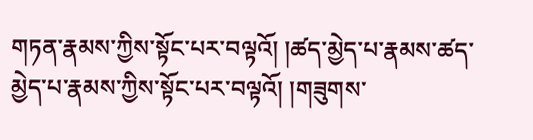གཏན་རྣམས་ཀྱིས་སྟོང་པར་བལྟའོ། །ཚད་མྱེད་པ་རྣམས་ཚད་མྱེད་པ་རྣམས་ཀྱིས་སྟོང་པར་བལྟའོ། །གཟུགས་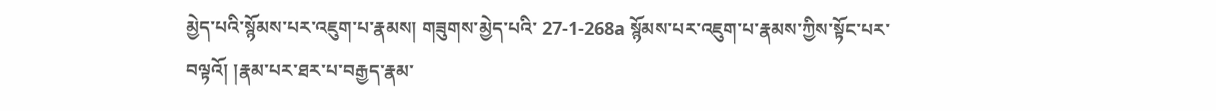མྱེད་པའི་སྙོམས་པར་འཇུག་པ་རྣམས། གཟུགས་མྱེད་པའི་ 27-1-268a སྙོམས་པར་འཇུག་པ་རྣམས་ཀྱིས་སྟོང་པར་བལྟའོ། །རྣམ་པར་ཐར་པ་བརྒྱད་རྣམ་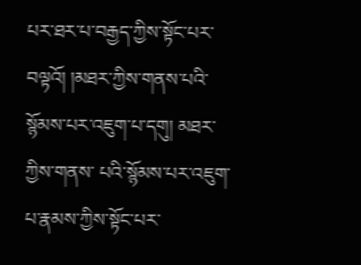པར་ཐར་པ་བརྒྱད་ཀྱིས་སྟོང་པར་བལྟའོ། །མཐར་ཀྱིས་གནས་པའི་སྙོམས་པར་འཇུག་པ་དགུ། མཐར་ཀྱིས་གནས་ པའི་སྙོམས་པར་འཇུག་པ་རྣམས་ཀྱིས་སྟོང་པར་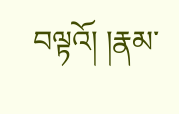བལྟའོ། །རྣམ་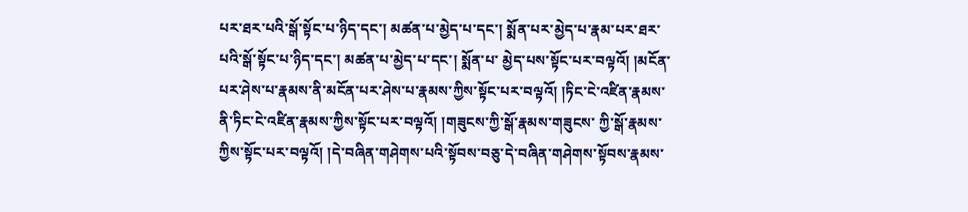པར་ཐར་པའི་སྒོ་སྟོང་པ་ཉིད་དང་། མཚན་པ་མྱེད་པ་དང་། སྨོན་པར་མྱེད་པ་རྣམ་པར་ཐར་པའི་སྒོ་སྟོང་པ་ཉིད་དང་། མཚན་པ་མྱེད་པ་དང་། སྨོན་པ་ མྱེད་པས་སྟོང་པར་བལྟའོ། །མངོན་པར་ཤེས་པ་རྣམས་ནི་མངོན་པར་ཤེས་པ་རྣམས་ཀྱིས་སྟོང་པར་བལྟའོ། །ཏིང་ངེ་འཛིན་རྣམས་ནི་ཏིང་ངེ་འཛིན་རྣམས་ཀྱིས་སྟོང་པར་བལྟའོ། །གཟུངས་ཀྱི་སྒོ་རྣམས་གཟུངས་ ཀྱི་སྒོ་རྣམས་ཀྱིས་སྟོང་པར་བལྟའོ། །དེ་བཞིན་གཤེགས་པའི་སྟོབས་བཅུ་དེ་བཞིན་གཤེགས་སྟོབས་རྣམས་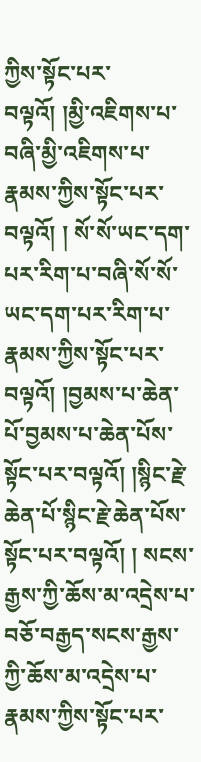ཀྱིས་སྟོང་པར་བལྟའོ། །མྱི་འཇིགས་པ་བཞི་མྱི་འཇིགས་པ་རྣམས་ཀྱིས་སྟོང་པར་བལྟའོ། ། སོ་སོ་ཡང་དག་པར་རིག་པ་བཞི་སོ་སོ་ཡང་དག་པར་རིག་པ་རྣམས་ཀྱིས་སྟོང་པར་བལྟའོ། །བྱམས་པ་ཆེན་པོ་བྱམས་པ་ཆེན་པོས་སྟོང་པར་བལྟའོ། །སྙིང་རྗེ་ཆེན་པོ་སྙིང་རྗེ་ཆེན་པོས་སྟོང་པར་བལྟའོ། ། སངས་རྒྱས་ཀྱི་ཆོས་མ་འདྲེས་པ་བཅོ་བརྒྱད་སངས་རྒྱས་ཀྱི་ཆོས་མ་འདྲེས་པ་རྣམས་ཀྱིས་སྟོང་པར་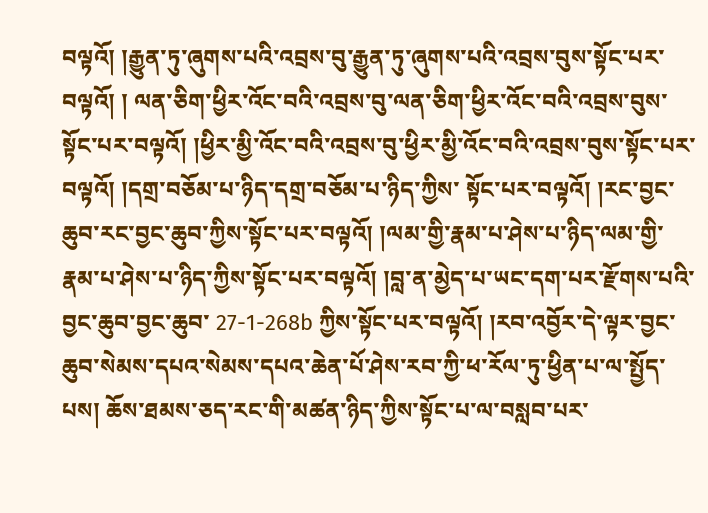བལྟའོ། །རྒྱུན་ཏུ་ཞུགས་པའི་འབྲས་བུ་རྒྱུན་ཏུ་ཞུགས་པའི་འབྲས་བུས་སྟོང་པར་བལྟའོ། ། ལན་ཅིག་ཕྱིར་འོང་བའི་འབྲས་བུ་ལན་ཅིག་ཕྱིར་འོང་བའི་འབྲས་བུས་སྟོང་པར་བལྟའོ། །ཕྱིར་མྱི་འོང་བའི་འབྲས་བུ་ཕྱིར་མྱི་འོང་བའི་འབྲས་བུས་སྟོང་པར་བལྟའོ། །དགྲ་བཅོམ་པ་ཉིད་དགྲ་བཅོམ་པ་ཉིད་ཀྱིས་ སྟོང་པར་བལྟའོ། །རང་བྱང་ཆུབ་རང་བྱང་ཆུབ་ཀྱིས་སྟོང་པར་བལྟའོ། །ལམ་གྱི་རྣམ་པ་ཤེས་པ་ཉིད་ལམ་གྱི་རྣམ་པ་ཤེས་པ་ཉིད་ཀྱིས་སྟོང་པར་བལྟའོ། །བླ་ན་མྱེད་པ་ཡང་དག་པར་རྫོགས་པའི་བྱང་ཆུབ་བྱང་ཆུབ་ 27-1-268b ཀྱིས་སྟོང་པར་བལྟའོ། །རབ་འབྱོར་དེ་ལྟར་བྱང་ཆུབ་སེམས་དཔའ་སེམས་དཔའ་ཆེན་པོ་ཤེས་རབ་ཀྱི་ཕ་རོལ་ཏུ་ཕྱིན་པ་ལ་སྤྱོད་པས། ཆོས་ཐམས་ཅད་རང་གི་མཚན་ཉིད་ཀྱིས་སྟོང་པ་ལ་བསླབ་པར་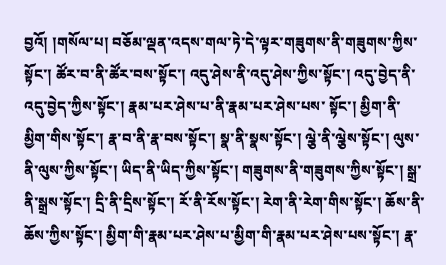བྱའོ། །གསོལ་པ། བཅོམ་ལྡན་འདས་གལ་ཏེ་དེ་ལྟར་གཟུགས་ནི་གཟུགས་ཀྱིས་སྟོང་། ཚོར་བ་ནི་ཚོར་བས་སྟོང་། འདུ་ཤེས་ནི་འདུ་ཤེས་ཀྱིས་སྟོང་། འདུ་བྱེད་ནི་འདུ་བྱེད་ཀྱིས་སྟོང་། རྣམ་པར་ཤེས་པ་ནི་རྣམ་པར་ཤེས་པས་ སྟོང་། མྱིག་ནི་མྱིག་གིས་སྟོང་། རྣ་བ་ནི་རྣ་བས་སྟོང་། སྣ་ནི་སྣས་སྟོང་། ལྕེ་ནི་ལྕེས་སྟོང་། ལུས་ནི་ལུས་ཀྱིས་སྟོང་། ཡིད་ནི་ཡིད་ཀྱིས་སྟོང་། གཟུགས་ནི་གཟུགས་ཀྱིས་སྟོང་། སྒྲ་ནི་སྒྲས་སྟོང་། དྲི་ནི་དྲིས་སྟོང་། རོ་ནི་རོས་སྟོང་། རེག་ནི་རེག་གིས་སྟོང་། ཆོས་ནི་ཆོས་ཀྱིས་སྟོང་། མྱིག་གི་རྣམ་པར་ཤེས་པ་མྱིག་གི་རྣམ་པར་ཤེས་པས་སྟོང་། རྣ་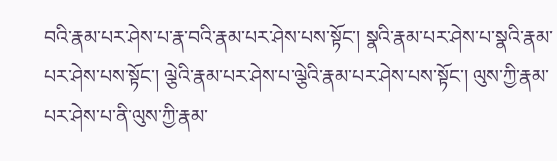བའི་རྣམ་པར་ཤེས་པ་རྣ་བའི་རྣམ་པར་ཤེས་པས་སྟོང་། སྣའི་རྣམ་པར་ཤེས་པ་སྣའི་རྣམ་པར་ཤེས་པས་སྟོང་། ལྕེའི་རྣམ་པར་ཤེས་པ་ལྕེའི་རྣམ་པར་ཤེས་པས་སྟོང་། ལུས་ཀྱི་རྣམ་པར་ཤེས་པ་ནི་ལུས་ཀྱི་རྣམ་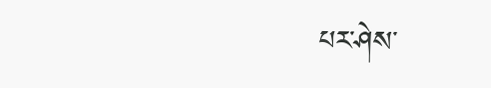པར་ཤེས་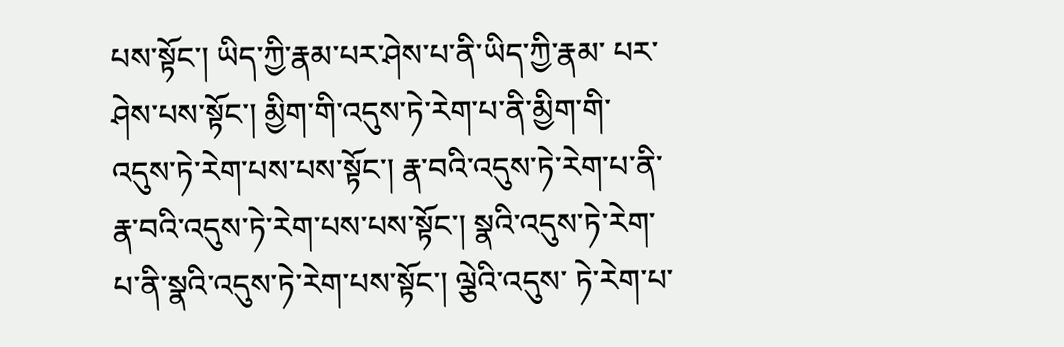པས་སྟོང་། ཡིད་ཀྱི་རྣམ་པར་ཤེས་པ་ནི་ཡིད་ཀྱི་རྣམ་ པར་ཤེས་པས་སྟོང་། མྱིག་གི་འདུས་ཏེ་རེག་པ་ནི་མྱིག་གི་འདུས་ཏེ་རེག་པས་པས་སྟོང་། རྣ་བའི་འདུས་ཏེ་རེག་པ་ནི་རྣ་བའི་འདུས་ཏེ་རེག་པས་པས་སྟོང་། སྣའི་འདུས་ཏེ་རེག་པ་ནི་སྣའི་འདུས་ཏེ་རེག་པས་སྟོང་། ལྕེའི་འདུས་ ཏེ་རེག་པ་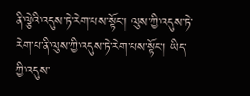ནི་ལྕེའི་འདུས་ཏེ་རེག་པས་སྟོང་། ལུས་ཀྱི་འདུས་ཏེ་རེག་པ་ནི་ལུས་ཀྱི་འདུས་ཏེ་རེག་པས་སྟོང་། ཡིད་ཀྱི་འདུས་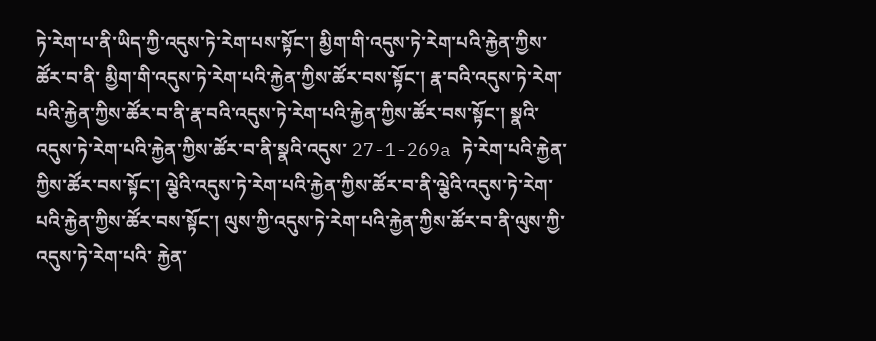ཏེ་རེག་པ་ནི་ཡིད་ཀྱི་འདུས་ཏེ་རེག་པས་སྟོང་། མྱིག་གི་འདུས་ཏེ་རེག་པའི་རྐྱེན་ཀྱིས་ཚོར་བ་ནི་ མྱིག་གི་འདུས་ཏེ་རེག་པའི་རྐྱེན་ཀྱིས་ཚོར་བས་སྟོང་། རྣ་བའི་འདུས་ཏེ་རེག་པའི་རྐྱེན་ཀྱིས་ཚོར་བ་ནི་རྣ་བའི་འདུས་ཏེ་རེག་པའི་རྐྱེན་ཀྱིས་ཚོར་བས་སྟོང་། སྣའི་འདུས་ཏེ་རེག་པའི་རྐྱེན་ཀྱིས་ཚོར་བ་ནི་སྣའི་འདུས་ 27-1-269a ཏེ་རེག་པའི་རྐྱེན་ཀྱིས་ཚོར་བས་སྟོང་། ལྕེའི་འདུས་ཏེ་རེག་པའི་རྐྱེན་ཀྱིས་ཚོར་བ་ནི་ལྕེའི་འདུས་ཏེ་རེག་པའི་རྐྱེན་ཀྱིས་ཚོར་བས་སྟོང་། ལུས་ཀྱི་འདུས་ཏེ་རེག་པའི་རྐྱེན་ཀྱིས་ཚོར་བ་ནི་ལུས་ཀྱི་འདུས་ཏེ་རེག་པའི་ རྐྱེན་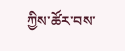ཀྱིས་ཚོར་བས་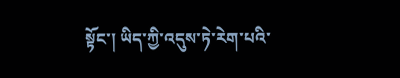སྟོང་། ཡིད་ཀྱི་འདུས་ཏེ་རེག་པའི་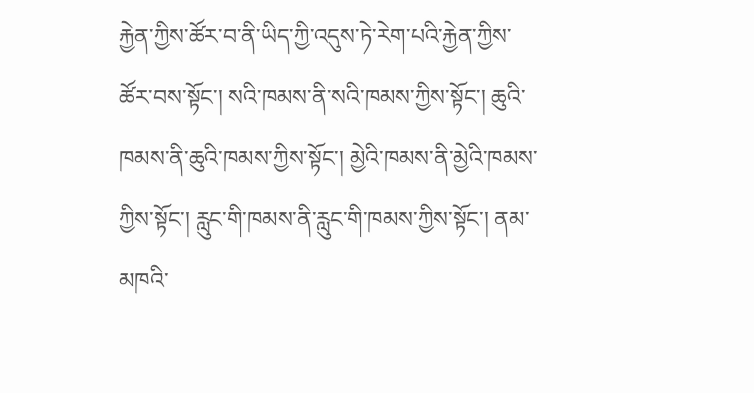རྐྱེན་ཀྱིས་ཚོར་བ་ནི་ཡིད་ཀྱི་འདུས་ཏེ་རེག་པའི་རྐྱེན་ཀྱིས་ཚོར་བས་སྟོང་། སའི་ཁམས་ནི་སའི་ཁམས་ཀྱིས་སྟོང་། ཆུའི་ཁམས་ནི་ཆུའི་ཁམས་ཀྱིས་སྟོང་། མྱེའི་ཁམས་ནི་མྱེའི་ཁམས་ཀྱིས་སྟོང་། རླུང་གི་ཁམས་ནི་རླུང་གི་ཁམས་ཀྱིས་སྟོང་། ནམ་མཁའི་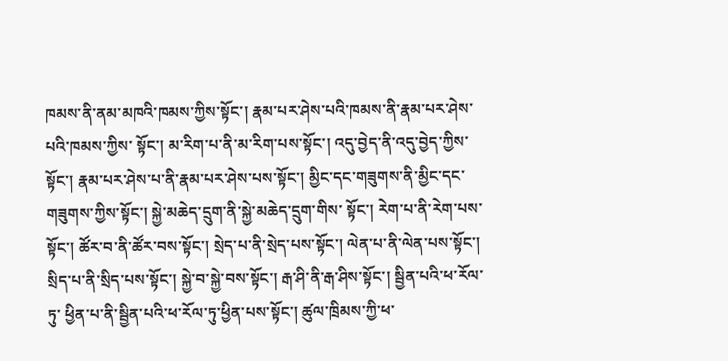ཁམས་ནི་ནམ་མཁའི་ཁམས་ཀྱིས་སྟོང་། རྣམ་པར་ཤེས་པའི་ཁམས་ནི་རྣམ་པར་ཤེས་པའི་ཁམས་ཀྱིས་ སྟོང་། མ་རིག་པ་ནི་མ་རིག་པས་སྟོང་། འདུ་བྱེད་ནི་འདུ་བྱེད་ཀྱིས་སྟོང་། རྣམ་པར་ཤེས་པ་ནི་རྣམ་པར་ཤེས་པས་སྟོང་། མྱིང་དང་གཟུགས་ནི་མྱིང་དང་གཟུགས་ཀྱིས་སྟོང་། སྐྱེ་མཆེད་དྲུག་ནི་སྐྱེ་མཆེད་དྲུག་གིས་ སྟོང་། རེག་པ་ནི་རེག་པས་སྟོང་། ཚོར་བ་ནི་ཚོར་བས་སྟོང་། སྲེད་པ་ནི་སྲེད་པས་སྟོང་། ལེན་པ་ནི་ལེན་པས་སྟོང་། སྲིད་པ་ནི་སྲིད་པས་སྟོང་། སྐྱེ་བ་སྐྱེ་བས་སྟོང་། རྒ་ཤི་ནི་རྒ་ཤིས་སྟོང་། སྦྱིན་པའི་ཕ་རོལ་ཏུ་ ཕྱིན་པ་ནི་སྦྱིན་པའི་ཕ་རོལ་ཏུ་ཕྱིན་པས་སྟོང་། ཚུལ་ཁྲིམས་ཀྱི་ཕ་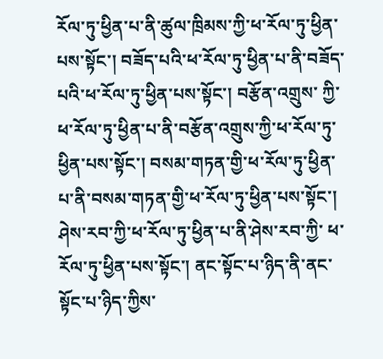རོལ་ཏུ་ཕྱིན་པ་ནི་ཚུལ་ཁྲིམས་ཀྱི་ཕ་རོལ་ཏུ་ཕྱིན་པས་སྟོང་། བཟོད་པའི་ཕ་རོལ་ཏུ་ཕྱིན་པ་ནི་བཟོད་པའི་ཕ་རོལ་ཏུ་ཕྱིན་པས་སྟོང་། བརྩོན་འགྲུས་ ཀྱི་ཕ་རོལ་ཏུ་ཕྱིན་པ་ནི་བརྩོན་འགྲུས་ཀྱི་ཕ་རོལ་ཏུ་ཕྱིན་པས་སྟོང་། བསམ་གཏན་གྱི་ཕ་རོལ་ཏུ་ཕྱིན་པ་ནི་བསམ་གཏན་གྱི་ཕ་རོལ་ཏུ་ཕྱིན་པས་སྟོང་། ཤེས་རབ་ཀྱི་ཕ་རོལ་ཏུ་ཕྱིན་པ་ནི་ཤེས་རབ་ཀྱི་ ཕ་རོལ་ཏུ་ཕྱིན་པས་སྟོང་། ནང་སྟོང་པ་ཉིད་ནི་ནང་སྟོང་པ་ཉིད་ཀྱིས་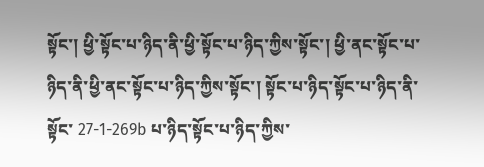སྟོང་། ཕྱི་སྟོང་པ་ཉིད་ནི་ཕྱི་སྟོང་པ་ཉིད་ཀྱིས་སྟོང་། ཕྱི་ནང་སྟོང་པ་ཉིད་ནི་ཕྱི་ནང་སྟོང་པ་ཉིད་ཀྱིས་སྟོང་། སྟོང་པ་ཉིད་སྟོང་པ་ཉིད་ནི་སྟོང་ 27-1-269b པ་ཉིད་སྟོང་པ་ཉིད་ཀྱིས་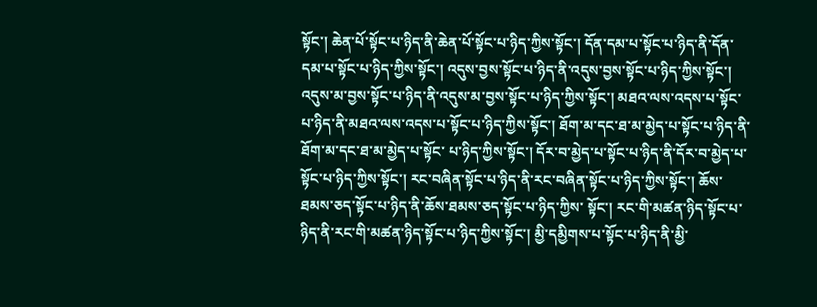སྟོང་། ཆེན་པོ་སྟོང་པ་ཉིད་ནི་ཆེན་པོ་སྟོང་པ་ཉིད་ཀྱིས་སྟོང་། དོན་དམ་པ་སྟོང་པ་ཉིད་ནི་དོན་དམ་པ་སྟོང་པ་ཉིད་ཀྱིས་སྟོང་། འདུས་བྱས་སྟོང་པ་ཉིད་ནི་འདུས་བྱས་སྟོང་པ་ཉིད་ཀྱིས་སྟོང་། འདུས་མ་བྱས་སྟོང་པ་ཉིད་ནི་འདུས་མ་བྱས་སྟོང་པ་ཉིད་ཀྱིས་སྟོང་། མཐའ་ལས་འདས་པ་སྟོང་པ་ཉིད་ནི་མཐའ་ལས་འདས་པ་སྟོང་པ་ཉིད་ཀྱིས་སྟོང་། ཐོག་མ་དང་ཐ་མ་མྱེད་པ་སྟོང་པ་ཉིད་ནི་ཐོག་མ་དང་ཐ་མ་མྱེད་པ་སྟོང་ པ་ཉིད་ཀྱིས་སྟོང་། དོར་བ་མྱེད་པ་སྟོང་པ་ཉིད་ནི་དོར་བ་མྱེད་པ་སྟོང་པ་ཉིད་ཀྱིས་སྟོང་། རང་བཞིན་སྟོང་པ་ཉིད་ནི་རང་བཞིན་སྟོང་པ་ཉིད་ཀྱིས་སྟོང་། ཆོས་ཐམས་ཅད་སྟོང་པ་ཉིད་ནི་ཆོས་ཐམས་ཅད་སྟོང་པ་ཉིད་ཀྱིས་ སྟོང་། རང་གི་མཚན་ཉིད་སྟོང་པ་ཉིད་ནི་རང་གི་མཚན་ཉིད་སྟོང་པ་ཉིད་ཀྱིས་སྟོང་། མྱི་དམྱིགས་པ་སྟོང་པ་ཉིད་ནི་མྱི་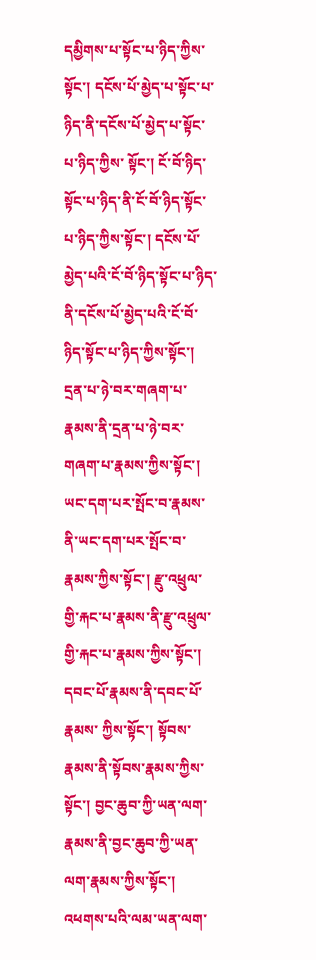དམྱིགས་པ་སྟོང་པ་ཉིད་ཀྱིས་སྟོང་། དངོས་པོ་མྱེད་པ་སྟོང་པ་ཉིད་ནི་དངོས་པོ་མྱེད་པ་སྟོང་པ་ཉིད་ཀྱིས་ སྟོང་། ངོ་བོ་ཉིད་སྟོང་པ་ཉིད་ནི་ངོ་བོ་ཉིད་སྟོང་པ་ཉིད་ཀྱིས་སྟོང་། དངོས་པོ་མྱེད་པའི་ངོ་བོ་ཉིད་སྟོང་པ་ཉིད་ནི་དངོས་པོ་མྱེད་པའི་ངོ་བོ་ཉིད་སྟོང་པ་ཉིད་ཀྱིས་སྟོང་། དྲན་པ་ཉེ་བར་གཞག་པ་རྣམས་ནི་དྲན་པ་ཉེ་བར་ གཞག་པ་རྣམས་ཀྱིས་སྟོང་། ཡང་དག་པར་སྤོང་བ་རྣམས་ནི་ཡང་དག་པར་སྤོང་བ་རྣམས་ཀྱིས་སྟོང་། རྫུ་འཕྲུལ་གྱི་རྐང་པ་རྣམས་ནི་རྫུ་འཕྲུལ་གྱི་རྐང་པ་རྣམས་ཀྱིས་སྟོང་། དབང་པོ་རྣམས་ནི་དབང་པོ་རྣམས་ ཀྱིས་སྟོང་། སྟོབས་རྣམས་ནི་སྟོབས་རྣམས་ཀྱིས་སྟོང་། བྱང་ཆུབ་ཀྱི་ཡན་ལག་རྣམས་ནི་བྱང་ཆུབ་ཀྱི་ཡན་ལག་རྣམས་ཀྱིས་སྟོང་། འཕགས་པའི་ལམ་ཡན་ལག་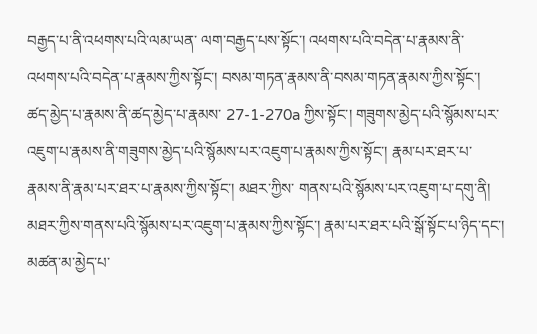བརྒྱད་པ་ནི་འཕགས་པའི་ལམ་ཡན་ ལག་བརྒྱད་པས་སྟོང་། འཕགས་པའི་བདེན་པ་རྣམས་ནི་འཕགས་པའི་བདེན་པ་རྣམས་ཀྱིས་སྟོང་། བསམ་གཏན་རྣམས་ནི་བསམ་གཏན་རྣམས་ཀྱིས་སྟོང་། ཚད་མྱེད་པ་རྣམས་ནི་ཚད་མྱེད་པ་རྣམས་ 27-1-270a ཀྱིས་སྟོང་། གཟུགས་མྱེད་པའི་སྙོམས་པར་འཇུག་པ་རྣམས་ནི་གཟུགས་མྱེད་པའི་སྙོམས་པར་འཇུག་པ་རྣམས་ཀྱིས་སྟོང་། རྣམ་པར་ཐར་པ་རྣམས་ནི་རྣམ་པར་ཐར་པ་རྣམས་ཀྱིས་སྟོང་། མཐར་ཀྱིས་ གནས་པའི་སྙོམས་པར་འཇུག་པ་དགུ་ནི། མཐར་ཀྱིས་གནས་པའི་སྙོམས་པར་འཇུག་པ་རྣམས་ཀྱིས་སྟོང་། རྣམ་པར་ཐར་པའི་སྒོ་སྟོང་པ་ཉིད་དང་། མཚན་མ་མྱེད་པ་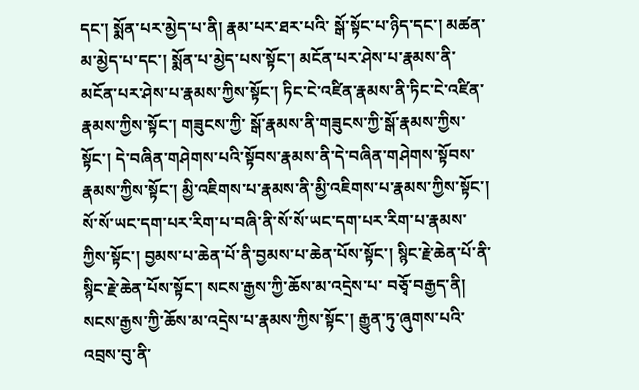དང་། སྨོན་པར་མྱེད་པ་ནི། རྣམ་པར་ཐར་པའི་ སྒོ་སྟོང་པ་ཉིད་དང་། མཚན་མ་མྱེད་པ་དང་། སྨོན་པ་མྱེད་པས་སྟོང་། མངོན་པར་ཤེས་པ་རྣམས་ནི་མངོན་པར་ཤེས་པ་རྣམས་ཀྱིས་སྟོང་། ཏིང་ངེ་འཛིན་རྣམས་ནི་ཏིང་ངེ་འཛིན་རྣམས་ཀྱིས་སྟོང་། གཟུངས་ཀྱི་ སྒོ་རྣམས་ནི་གཟུངས་ཀྱི་སྒོ་རྣམས་ཀྱིས་སྟོང་། དེ་བཞིན་གཤེགས་པའི་སྟོབས་རྣམས་ནི་དེ་བཞིན་གཤེགས་སྟོབས་རྣམས་ཀྱིས་སྟོང་། མྱི་འཇིགས་པ་རྣམས་ནི་མྱི་འཇིགས་པ་རྣམས་ཀྱིས་སྟོང་། སོ་སོ་ཡང་དག་པར་རིག་པ་བཞི་ནི་སོ་སོ་ཡང་དག་པར་རིག་པ་རྣམས་ཀྱིས་སྟོང་། བྱམས་པ་ཆེན་པོ་ནི་བྱམས་པ་ཆེན་པོས་སྟོང་། སྙིང་རྗེ་ཆེན་པོ་ནི་སྙིང་རྗེ་ཆེན་པོས་སྟོང་། སངས་རྒྱས་ཀྱི་ཆོས་མ་འདྲེས་པ་ བཅྭོ་བརྒྱད་ནི། སངས་རྒྱས་ཀྱི་ཆོས་མ་འདྲེས་པ་རྣམས་ཀྱིས་སྟོང་། རྒྱུན་ཏུ་ཞུགས་པའི་འབྲས་བུ་ནི་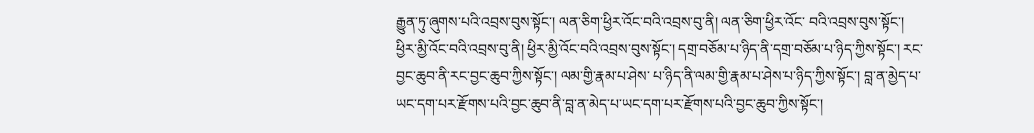རྒྱུན་ཏུ་ཞུགས་པའི་འབྲས་བུས་སྟོང་། ལན་ཅིག་ཕྱིར་འོང་བའི་འབྲས་བུ་ནི། ལན་ཅིག་ཕྱིར་འོང་ བའི་འབྲས་བུས་སྟོང་། ཕྱིར་མྱི་འོང་བའི་འབྲས་བུ་ནི། ཕྱིར་མྱི་འོང་བའི་འབྲས་བུས་སྟོང་། དགྲ་བཅོམ་པ་ཉིད་ནི་དགྲ་བཅོམ་པ་ཉིད་ཀྱིས་སྟོང་། རང་བྱང་ཆུབ་ནི་རང་བྱང་ཆུབ་ཀྱིས་སྟོང་། ལམ་གྱི་རྣམ་པ་ཤེས་ པ་ཉིད་ནི་ལམ་གྱི་རྣམ་པ་ཤེས་པ་ཉིད་ཀྱིས་སྟོང་། བླ་ན་མྱེད་པ་ཡང་དག་པར་རྫོགས་པའི་བྱང་ཆུབ་ནི་བླ་ན་མེད་པ་ཡང་དག་པར་རྫོགས་པའི་བྱང་ཆུབ་ཀྱིས་སྟོང་།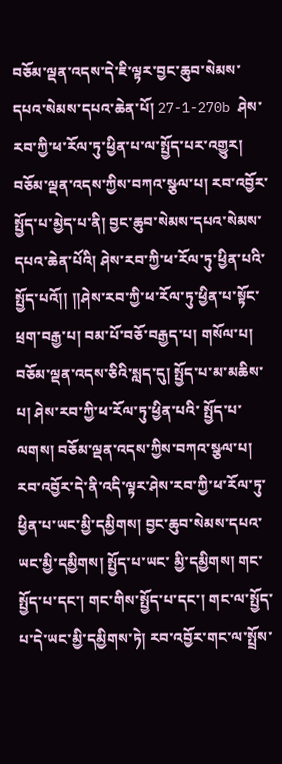བཅོམ་ལྡན་འདས་དེ་ཇི་ལྟར་བྱང་ཆུབ་སེམས་དཔའ་སེམས་དཔའ་ཆེན་པོ། 27-1-270b ཤེས་རབ་ཀྱི་ཕ་རོལ་ཏུ་ཕྱིན་པ་ལ་སྤྱོད་པར་འགྱུར། བཅོམ་ལྡན་འདས་ཀྱིས་བཀའ་སྩལ་པ། རབ་འབྱོར་སྤྱོད་པ་མྱེད་པ་ནི། བྱང་ཆུབ་སེམས་དཔའ་སེམས་དཔའ་ཆེན་པོའི། ཤེས་རབ་ཀྱི་ཕ་རོལ་ཏུ་ཕྱིན་པའི་ སྤྱོད་པའོ།། །།ཤེས་རབ་ཀྱི་ཕ་རོལ་ཏུ་ཕྱིན་པ་སྟོང་ཕྲག་བརྒྱ་པ། བམ་པོ་བཅོ་བརྒྱད་པ། གསོལ་པ། བཅོམ་ལྡན་འདས་ཅིའི་སླད་དུ། སྤྱོད་པ་མ་མཆིས་པ། ཤེས་རབ་ཀྱི་ཕ་རོལ་ཏུ་ཕྱིན་པའི་ སྤྱོད་པ་ལགས། བཅོམ་ལྡན་འདས་ཀྱིས་བཀའ་སྩལ་པ། རབ་འབྱོར་དེ་ནི་འདི་ལྟར་ཤེས་རབ་ཀྱི་ཕ་རོལ་ཏུ་ཕྱིན་པ་ཡང་མྱི་དམྱིགས། བྱང་ཆུབ་སེམས་དཔའ་ཡང་མྱི་དམྱིགས། སྤྱོད་པ་ཡང་ མྱི་དམྱིགས། གང་སྤྱོད་པ་དང་། གང་གིས་སྤྱོད་པ་དང་། གང་ལ་སྤྱོད་པ་དེ་ཡང་མྱི་དམྱིགས་ཏེ། རབ་འབྱོར་གང་ལ་སྤྲོས་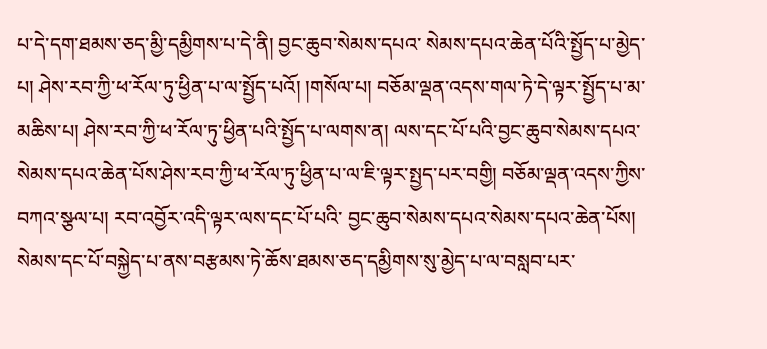པ་དེ་དག་ཐམས་ཅད་མྱི་དམྱིགས་པ་དེ་ནི། བྱང་ཆུབ་སེམས་དཔའ་ སེམས་དཔའ་ཆེན་པོའི་སྤྱོད་པ་མྱེད་པ། ཤེས་རབ་ཀྱི་ཕ་རོལ་ཏུ་ཕྱིན་པ་ལ་སྤྱོད་པའོ། །གསོལ་པ། བཅོམ་ལྡན་འདས་གལ་ཏེ་དེ་ལྟར་སྤྱོད་པ་མ་མཆིས་པ། ཤེས་རབ་ཀྱི་ཕ་རོལ་ཏུ་ཕྱིན་པའི་སྤྱོད་པ་ལགས་ན། ལས་དང་པོ་པའི་བྱང་ཆུབ་སེམས་དཔའ་སེམས་དཔའ་ཆེན་པོས་ཤེས་རབ་ཀྱི་ཕ་རོལ་ཏུ་ཕྱིན་པ་ལ་ཇི་ལྟར་སྤྱད་པར་བགྱི། བཅོམ་ལྡན་འདས་ཀྱིས་བཀའ་སྩལ་པ། རབ་འབྱོར་འདི་ལྟར་ལས་དང་པོ་པའི་ བྱང་ཆུབ་སེམས་དཔའ་སེམས་དཔའ་ཆེན་པོས། སེམས་དང་པོ་བསྐྱེད་པ་ནས་བརྩམས་ཏེ་ཆོས་ཐམས་ཅད་དམྱིགས་སུ་མྱེད་པ་ལ་བསླབ་པར་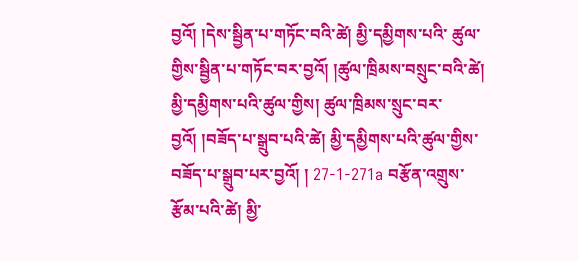བྱའོ། །དེས་སྦྱིན་པ་གཏོང་བའི་ཚེ། མྱི་དམྱིགས་པའི་ ཚུལ་གྱིས་སྦྱིན་པ་གཏོང་བར་བྱའོ། །ཚུལ་ཁྲིམས་བསྲུང་བའི་ཚེ། མྱི་དམྱིགས་པའི་ཚུལ་གྱིས། ཚུལ་ཁྲིམས་སྲུང་བར་བྱའོ། །བཟོད་པ་སྒྲུབ་པའི་ཚེ། མྱི་དམྱིགས་པའི་ཚུལ་གྱིས་བཟོད་པ་སྒྲུབ་པར་བྱའོ། ། 27-1-271a བརྩོན་འགྲུས་རྩོམ་པའི་ཚེ། མྱི་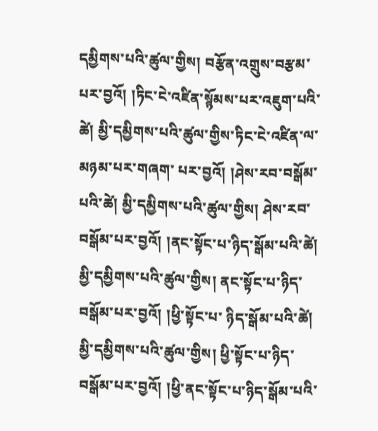དམྱིགས་པའི་ཚུལ་གྱིས། བརྩོན་འགྲུས་བརྩམ་པར་བྱའོ། །ཏིང་ངེ་འཛིན་སྙོམས་པར་འཇུག་པའི་ཚེ། མྱི་དམྱིགས་པའི་ཚུལ་གྱིས་ཏིང་ངེ་འཛིན་ལ་མཉམ་པར་གཞག་ པར་བྱའོ། །ཤེས་རབ་བསྒོམ་པའི་ཚེ། མྱི་དམྱིགས་པའི་ཚུལ་གྱིས། ཤེས་རབ་བསྒོམ་པར་བྱའོ། །ནང་སྟོང་པ་ཉིད་སྒོམ་པའི་ཚེ། མྱི་དམྱིགས་པའི་ཚུལ་གྱིས། ནང་སྟོང་པ་ཉིད་བསྒོམ་པར་བྱའོ། །ཕྱི་སྟོང་པ་ ཉིད་སྒོམ་པའི་ཚེ། མྱི་དམྱིགས་པའི་ཚུལ་གྱིས། ཕྱི་སྟོང་པ་ཉིད་བསྒོམ་པར་བྱའོ། །ཕྱི་ནང་སྟོང་པ་ཉིད་སྒོམ་པའི་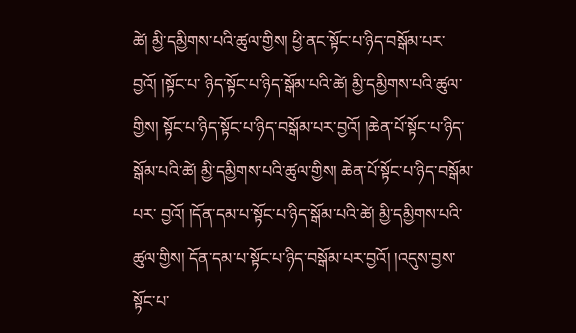ཚེ། མྱི་དམྱིགས་པའི་ཚུལ་གྱིས། ཕྱི་ནང་སྟོང་པ་ཉིད་བསྒོམ་པར་བྱའོ། །སྟོང་པ་ ཉིད་སྟོང་པ་ཉིད་སྒོམ་པའི་ཚེ། མྱི་དམྱིགས་པའི་ཚུལ་གྱིས། སྟོང་པ་ཉིད་སྟོང་པ་ཉིད་བསྒོམ་པར་བྱའོ། །ཆེན་པོ་སྟོང་པ་ཉིད་སྒོམ་པའི་ཚེ། མྱི་དམྱིགས་པའི་ཚུལ་གྱིས། ཆེན་པོ་སྟོང་པ་ཉིད་བསྒོམ་པར་ བྱའོ། །དོན་དམ་པ་སྟོང་པ་ཉིད་སྒོམ་པའི་ཚེ། མྱི་དམྱིགས་པའི་ཚུལ་གྱིས། དོན་དམ་པ་སྟོང་པ་ཉིད་བསྒོམ་པར་བྱའོ། །འདུས་བྱས་སྟོང་པ་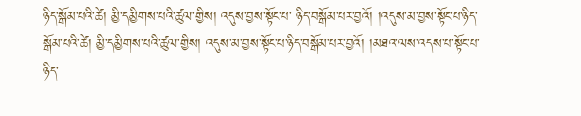ཉིད་སྒོམ་པའི་ཚེ། མྱི་དམྱིགས་པའི་ཚུལ་གྱིས། འདུས་བྱས་སྟོང་པ་ ཉིད་བསྒོམ་པར་བྱའོ། །འདུས་མ་བྱས་སྟོང་པ་ཉིད་སྒོམ་པའི་ཚེ། མྱི་དམྱིགས་པའི་ཚུལ་གྱིས། འདུས་མ་བྱས་སྟོང་པ་ཉིད་བསྒོམ་པར་བྱའོ། །མཐའ་ལས་འདས་པ་སྟོང་པ་ཉིད་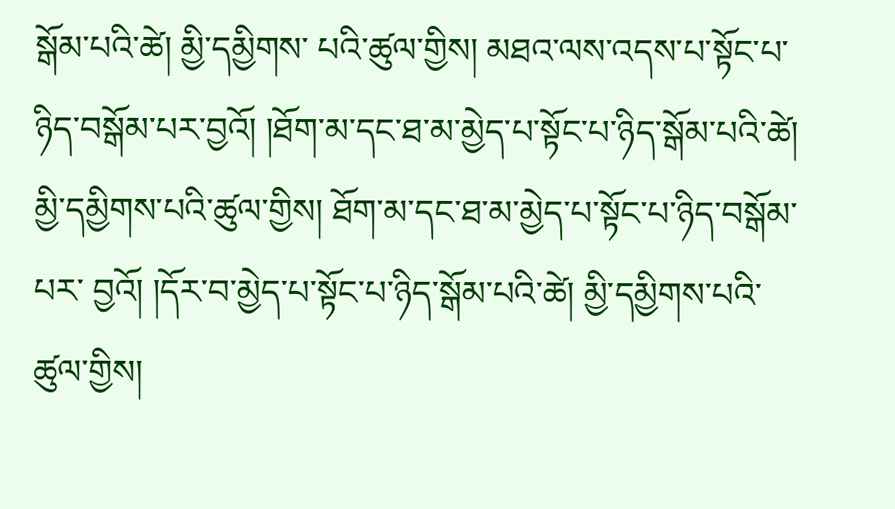སྒོམ་པའི་ཚེ། མྱི་དམྱིགས་ པའི་ཚུལ་གྱིས། མཐའ་ལས་འདས་པ་སྟོང་པ་ཉིད་བསྒོམ་པར་བྱའོ། །ཐོག་མ་དང་ཐ་མ་མྱེད་པ་སྟོང་པ་ཉིད་སྒོམ་པའི་ཚེ། མྱི་དམྱིགས་པའི་ཚུལ་གྱིས། ཐོག་མ་དང་ཐ་མ་མྱེད་པ་སྟོང་པ་ཉིད་བསྒོམ་པར་ བྱའོ། །དོར་བ་མྱེད་པ་སྟོང་པ་ཉིད་སྒོམ་པའི་ཚེ། མྱི་དམྱིགས་པའི་ཚུལ་གྱིས།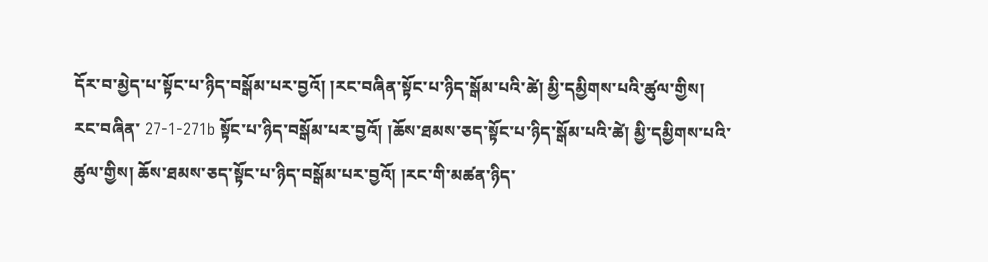དོར་བ་མྱེད་པ་སྟོང་པ་ཉིད་བསྒོམ་པར་བྱའོ། །རང་བཞིན་སྟོང་པ་ཉིད་སྒོམ་པའི་ཚེ། མྱི་དམྱིགས་པའི་ཚུལ་གྱིས། རང་བཞིན་ 27-1-271b སྟོང་པ་ཉིད་བསྒོམ་པར་བྱའོ། །ཆོས་ཐམས་ཅད་སྟོང་པ་ཉིད་སྒོམ་པའི་ཚེ། མྱི་དམྱིགས་པའི་ཚུལ་གྱིས། ཆོས་ཐམས་ཅད་སྟོང་པ་ཉིད་བསྒོམ་པར་བྱའོ། །རང་གི་མཚན་ཉིད་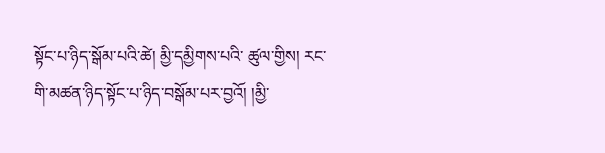སྟོང་པ་ཉིད་སྒོམ་པའི་ཚེ། མྱི་དམྱིགས་པའི་ ཚུལ་གྱིས། རང་གི་མཚན་ཉིད་སྟོང་པ་ཉིད་བསྒོམ་པར་བྱའོ། །མྱི་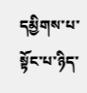དམྱིགས་པ་སྟོང་པ་ཉིད་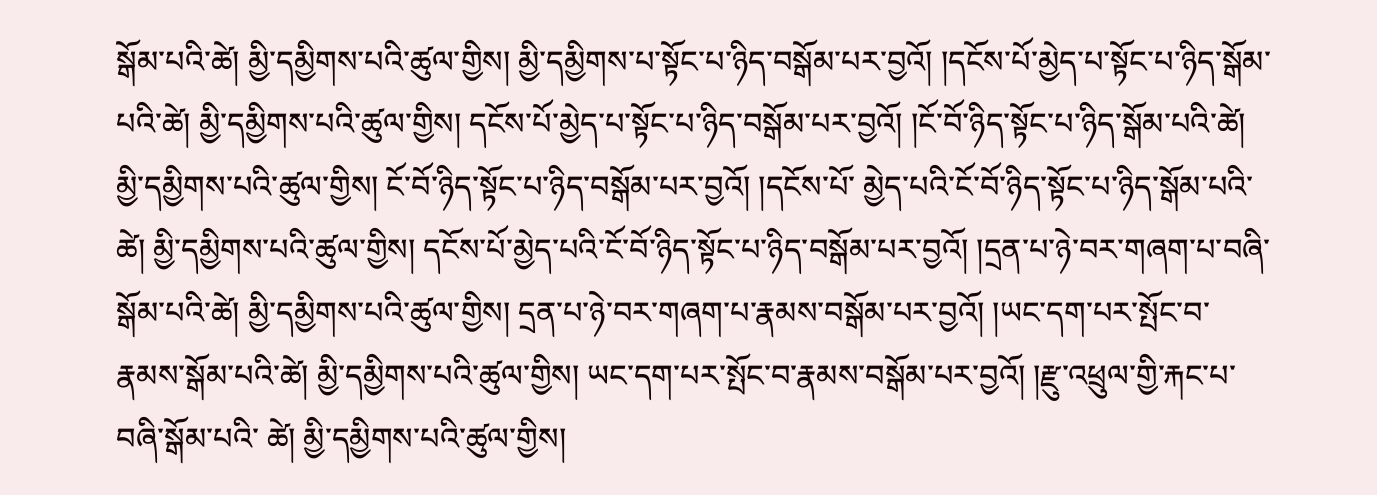སྒོམ་པའི་ཚེ། མྱི་དམྱིགས་པའི་ཚུལ་གྱིས། མྱི་དམྱིགས་པ་སྟོང་པ་ཉིད་བསྒོམ་པར་བྱའོ། །དངོས་པོ་མྱེད་པ་སྟོང་པ་ཉིད་སྒོམ་ པའི་ཚེ། མྱི་དམྱིགས་པའི་ཚུལ་གྱིས། དངོས་པོ་མྱེད་པ་སྟོང་པ་ཉིད་བསྒོམ་པར་བྱའོ། །ངོ་བོ་ཉིད་སྟོང་པ་ཉིད་སྒོམ་པའི་ཚེ། མྱི་དམྱིགས་པའི་ཚུལ་གྱིས། ངོ་བོ་ཉིད་སྟོང་པ་ཉིད་བསྒོམ་པར་བྱའོ། །དངོས་པོ་ མྱེད་པའི་ངོ་བོ་ཉིད་སྟོང་པ་ཉིད་སྒོམ་པའི་ཚེ། མྱི་དམྱིགས་པའི་ཚུལ་གྱིས། དངོས་པོ་མྱེད་པའི་ངོ་བོ་ཉིད་སྟོང་པ་ཉིད་བསྒོམ་པར་བྱའོ། །དྲན་པ་ཉེ་བར་གཞག་པ་བཞི་སྒོམ་པའི་ཚེ། མྱི་དམྱིགས་པའི་ཚུལ་གྱིས། དྲན་པ་ཉེ་བར་གཞག་པ་རྣམས་བསྒོམ་པར་བྱའོ། །ཡང་དག་པར་སྤོང་བ་རྣམས་སྒོམ་པའི་ཚེ། མྱི་དམྱིགས་པའི་ཚུལ་གྱིས། ཡང་དག་པར་སྤོང་བ་རྣམས་བསྒོམ་པར་བྱའོ། །རྫུ་འཕྲུལ་གྱི་རྐང་པ་བཞི་སྒོམ་པའི་ ཚེ། མྱི་དམྱིགས་པའི་ཚུལ་གྱིས།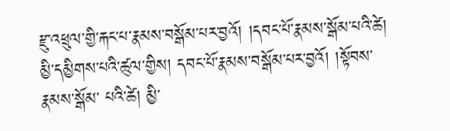རྫུ་འཕྲུལ་གྱི་རྐང་པ་རྣམས་བསྒོམ་པར་བྱའོ། །དབང་པོ་རྣམས་སྒོམ་པའི་ཚེ། མྱི་དམྱིགས་པའི་ཚུལ་གྱིས། དབང་པོ་རྣམས་བསྒོམ་པར་བྱའོ། །སྟོབས་རྣམས་སྒོམ་ པའི་ཚེ། མྱི་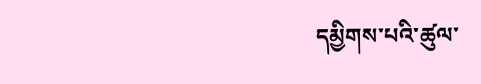དམྱིགས་པའི་ཚུལ་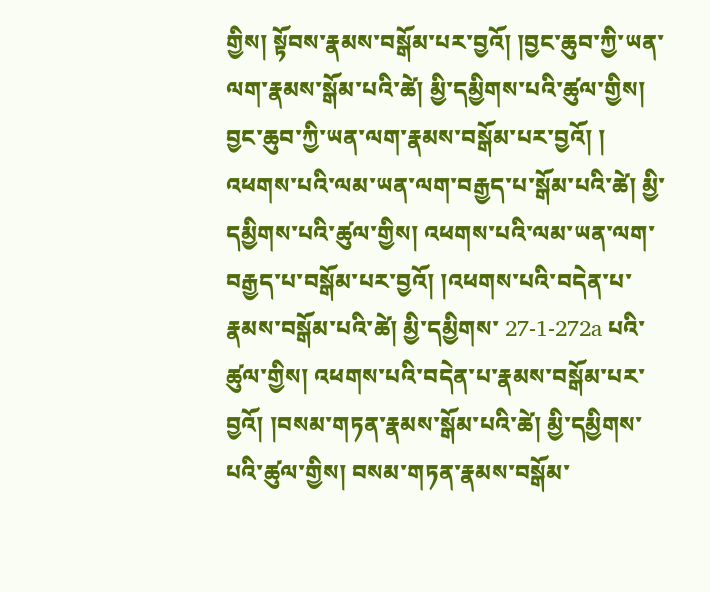གྱིས། སྟོབས་རྣམས་བསྒོམ་པར་བྱའོ། །བྱང་ཆུབ་ཀྱི་ཡན་ལག་རྣམས་སྒོམ་པའི་ཚེ། མྱི་དམྱིགས་པའི་ཚུལ་གྱིས། བྱང་ཆུབ་ཀྱི་ཡན་ལག་རྣམས་བསྒོམ་པར་བྱའོ། ། འཕགས་པའི་ལམ་ཡན་ལག་བརྒྱད་པ་སྒོམ་པའི་ཚེ། མྱི་དམྱིགས་པའི་ཚུལ་གྱིས། འཕགས་པའི་ལམ་ཡན་ལག་བརྒྱད་པ་བསྒོམ་པར་བྱའོ། །འཕགས་པའི་བདེན་པ་རྣམས་བསྒོམ་པའི་ཚེ། མྱི་དམྱིགས་ 27-1-272a པའི་ཚུལ་གྱིས། འཕགས་པའི་བདེན་པ་རྣམས་བསྒོམ་པར་བྱའོ། །བསམ་གཏན་རྣམས་སྒོམ་པའི་ཚེ། མྱི་དམྱིགས་པའི་ཚུལ་གྱིས། བསམ་གཏན་རྣམས་བསྒོམ་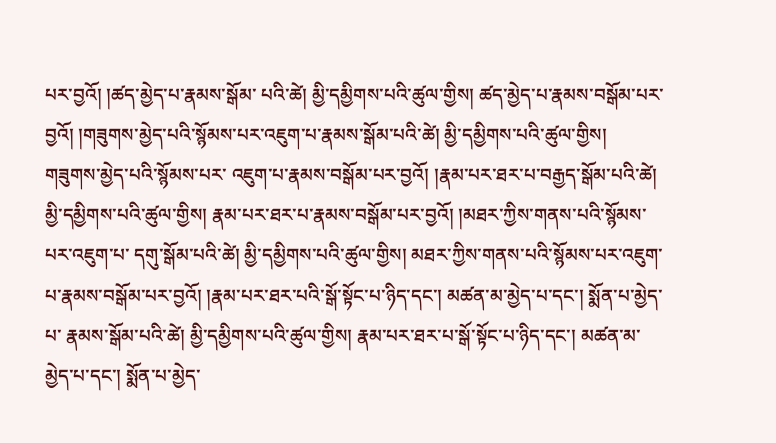པར་བྱའོ། །ཚད་མྱེད་པ་རྣམས་སྒོམ་ པའི་ཚེ། མྱི་དམྱིགས་པའི་ཚུལ་གྱིས། ཚད་མྱེད་པ་རྣམས་བསྒོམ་པར་བྱའོ། །གཟུགས་མྱེད་པའི་སྙོམས་པར་འཇུག་པ་རྣམས་སྒོམ་པའི་ཚེ། མྱི་དམྱིགས་པའི་ཚུལ་གྱིས། གཟུགས་མྱེད་པའི་སྙོམས་པར་ འཇུག་པ་རྣམས་བསྒོམ་པར་བྱའོ། །རྣམ་པར་ཐར་པ་བརྒྱད་སྒོམ་པའི་ཚེ། མྱི་དམྱིགས་པའི་ཚུལ་གྱིས། རྣམ་པར་ཐར་པ་རྣམས་བསྒོམ་པར་བྱའོ། །མཐར་ཀྱིས་གནས་པའི་སྙོམས་པར་འཇུག་པ་ དགུ་སྒོམ་པའི་ཚེ། མྱི་དམྱིགས་པའི་ཚུལ་གྱིས། མཐར་ཀྱིས་གནས་པའི་སྙོམས་པར་འཇུག་པ་རྣམས་བསྒོམ་པར་བྱའོ། །རྣམ་པར་ཐར་པའི་སྒོ་སྟོང་པ་ཉིད་དང་། མཚན་མ་མྱེད་པ་དང་། སྨོན་པ་མྱེད་པ་ རྣམས་སྒོམ་པའི་ཚེ། མྱི་དམྱིགས་པའི་ཚུལ་གྱིས། རྣམ་པར་ཐར་པ་སྒོ་སྟོང་པ་ཉིད་དང་། མཚན་མ་མྱེད་པ་དང་། སྨོན་པ་མྱེད་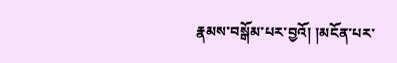རྣམས་བསྒོམ་པར་བྱའོ། །མངོན་པར་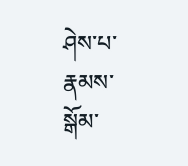ཤེས་པ་རྣམས་སྒོམ་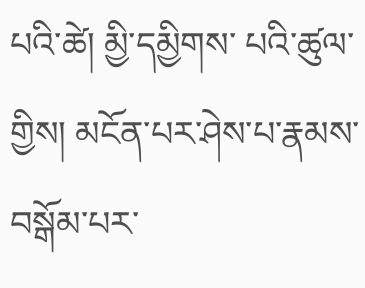པའི་ཚེ། མྱི་དམྱིགས་ པའི་ཚུལ་གྱིས། མངོན་པར་ཤེས་པ་རྣམས་བསྒོམ་པར་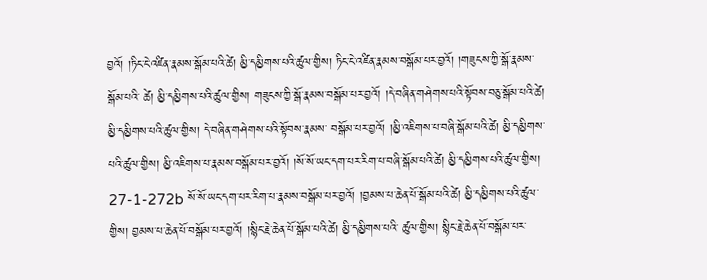བྱའོ། །ཏིང་ངེ་འཛིན་རྣམས་སྒོམ་པའི་ཚེ། མྱི་དམྱིགས་པའི་ཚུལ་གྱིས། ཏིང་ངེ་འཛིན་རྣམས་བསྒོམ་པར་བྱའོ། །གཟུངས་ཀྱི་སྒོ་རྣམས་སྒོམ་པའི་ ཚེ། མྱི་དམྱིགས་པའི་ཚུལ་གྱིས། གཟུངས་ཀྱི་སྒོ་རྣམས་བསྒོམ་པར་བྱའོ། །དེ་བཞིན་གཤེགས་པའི་སྟོབས་བཅུ་སྒོམ་པའི་ཚེ། མྱི་དམྱིགས་པའི་ཚུལ་གྱིས། དེ་བཞིན་གཤེགས་པའི་སྟོབས་རྣམས་ བསྒོམ་པར་བྱའོ། །མྱི་འཇིགས་པ་བཞི་སྒོམ་པའི་ཚེ། མྱི་དམྱིགས་པའི་ཚུལ་གྱིས། མྱི་འཇིགས་པ་རྣམས་བསྒོམ་པར་བྱའོ། །སོ་སོ་ཡང་དག་པར་རིག་པ་བཞི་སྒོམ་པའི་ཚེ། མྱི་དམྱིགས་པའི་ཚུལ་གྱིས། 27-1-272b སོ་སོ་ཡང་དག་པར་རིག་པ་རྣམས་བསྒོམ་པར་བྱའོ། །བྱམས་པ་ཆེན་པོ་སྒོམ་པའི་ཚེ། མྱི་དམྱིགས་པའི་ཚུལ་གྱིས། བྱམས་པ་ཆེན་པོ་བསྒོམ་པར་བྱའོ། །སྙིང་རྗེ་ཆེན་པོ་སྒོམ་པའི་ཚེ། མྱི་དམྱིགས་པའི་ ཚུལ་གྱིས། སྙིང་རྗེ་ཆེན་པོ་བསྒོམ་པར་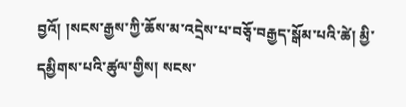བྱའོ། །སངས་རྒྱས་ཀྱི་ཆོས་མ་འདྲེས་པ་བཅྭོ་བརྒྱད་སྒོམ་པའི་ཚེ། མྱི་དམྱིགས་པའི་ཚུལ་གྱིས། སངས་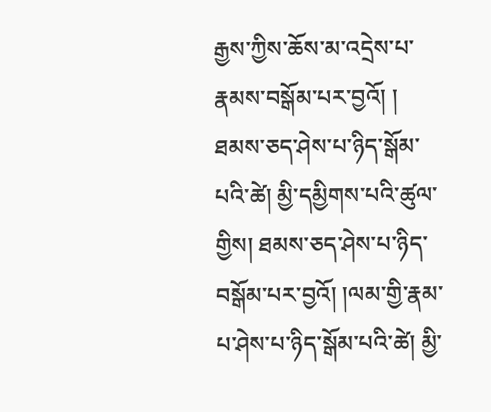རྒྱས་ཀྱིས་ཆོས་མ་འདྲེས་པ་རྣམས་བསྒོམ་པར་བྱའོ། ། ཐམས་ཅད་ཤེས་པ་ཉིད་སྒོམ་པའི་ཚེ། མྱི་དམྱིགས་པའི་ཚུལ་གྱིས། ཐམས་ཅད་ཤེས་པ་ཉིད་བསྒོམ་པར་བྱའོ། །ལམ་གྱི་རྣམ་པ་ཤེས་པ་ཉིད་སྒོམ་པའི་ཚེ། མྱི་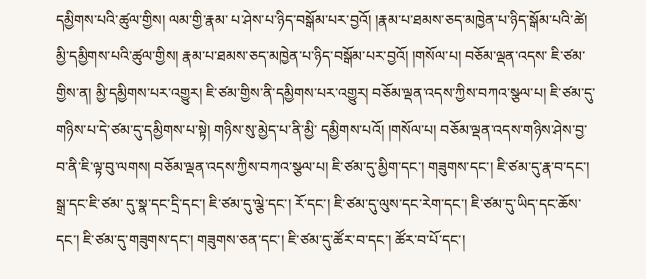དམྱིགས་པའི་ཚུལ་གྱིས། ལམ་གྱི་རྣམ་ པ་ཤེས་པ་ཉིད་བསྒོམ་པར་བྱའོ། །རྣམ་པ་ཐམས་ཅད་མཁྱེན་པ་ཉིད་སྒོམ་པའི་ཚེ། མྱི་དམྱིགས་པའི་ཚུལ་གྱིས། རྣམ་པ་ཐམས་ཅད་མཁྱེན་པ་ཉིད་བསྒོམ་པར་བྱའོ། །གསོལ་པ། བཅོམ་ལྡན་འདས་ ཇི་ཙམ་གྱིས་ན། མྱི་དམྱིགས་པར་འགྱུར། ཇི་ཙམ་གྱིས་ནི་དམྱིགས་པར་འགྱུར། བཅོམ་ལྡན་འདས་ཀྱིས་བཀའ་སྩལ་པ། ཇི་ཙམ་དུ་གཉིས་པ་དེ་ཙམ་དུ་དམྱིགས་པ་སྟེ། གཉིས་སུ་མྱེད་པ་ནི་མྱི་ དམྱིགས་པའོ། །གསོལ་པ། བཅོམ་ལྡན་འདས་གཉིས་ཤེས་བྱ་བ་ནི་ཇི་ལྟ་བུ་ལགས། བཅོམ་ལྡན་འདས་ཀྱིས་བཀའ་སྩལ་པ། ཇི་ཙམ་དུ་མྱིག་དང་། གཟུགས་དང་། ཇི་ཙམ་དུ་རྣ་བ་དང་། སྒྲ་དང་ཇི་ཙམ་ དུ་སྣ་དང་དྲི་དང་། ཇི་ཙམ་དུ་ལྕེ་དང་། རོ་དང་། ཇི་ཙམ་དུ་ལུས་དང་རེག་དང་། ཇི་ཙམ་དུ་ཡིད་དང་ཆོས་དང་། ཇི་ཙམ་དུ་གཟུགས་དང་། གཟུགས་ཅན་དང་། ཇི་ཙམ་དུ་ཚོར་བ་དང་། ཚོར་བ་པོ་དང་།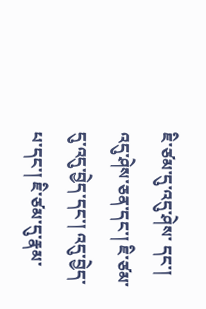ཇི་ཙམ་དུ་འདུ་ཤེས་ དང་། འདུ་ཤེས་ཅན་དང་། ཇི་ཙམ་དུ་འདུ་བྱེད་དང་། འདུ་བྱེད་པ་དང་། ཇི་ཙམ་དུ་རྣམ་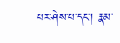པར་ཤེས་པ་དང་། རྣམ་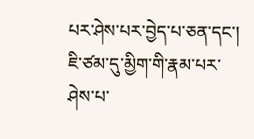པར་ཤེས་པར་བྱེད་པ་ཅན་དང་། ཇི་ཙམ་དུ་མྱིག་གི་རྣམ་པར་ཤེས་པ་